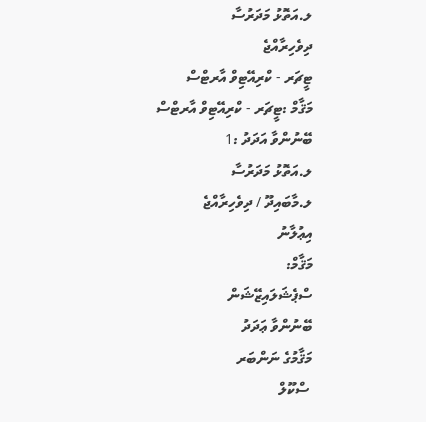ލ.އަތޮޅު މަދަރުސާ
ދިވެހިރާއްޖެ
ޓީޗަރ - ކްރިއޭޓިވް އާރޓްސް
މަޤާމް :ޓީޗަރ - ކްރިއޭޓިވް އާރޓްސް
ބޭނުންވާ އަދަދު :1
ލ.އަތޮޅު މަދަރުސާ
ލ.މާބައިދޫ / ދިވެހިރާއްޖެ
އިޢުލާނު
މަޤާމް:
ސްޕެޝަލައިޒޭޝަން
ބޭނުންވާ ޢަދަދު
މަޤާމުގެ ނަންބަރ
 ސްކޫލް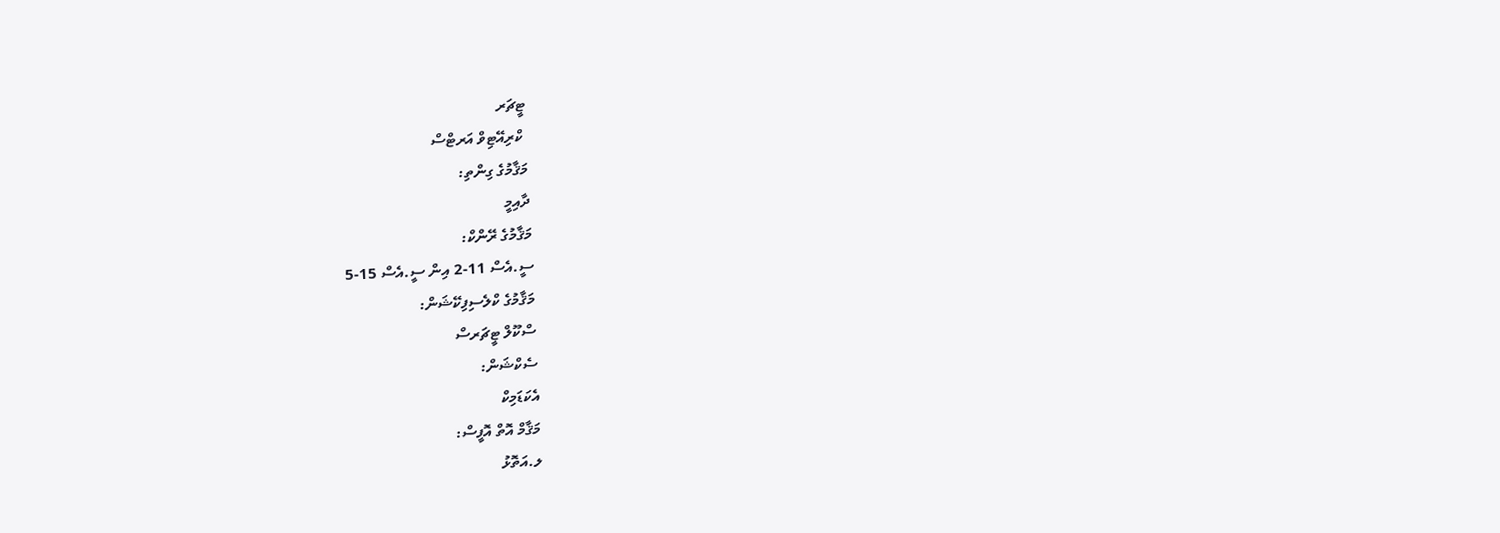ޓީޗަރ
 ކްރިއޭޓިވް އަރޓްސް
މަޤާމުގެ ގިންތި:
ދާއިމީ
މަޤާމުގެ ރޭންކް:
ސީ.އެސް 11-2 އިން ސީ.އެސް 15-5
މަޤާމުގެ ކްލެސިފިކޭޝަން:
ސްކޫލް ޓީޗަރސް
ސެކްޝަން:
އެކަޑަމިކް
މަޤާމް އޮތް އޮފީސް:
ލ.އަތޮޅު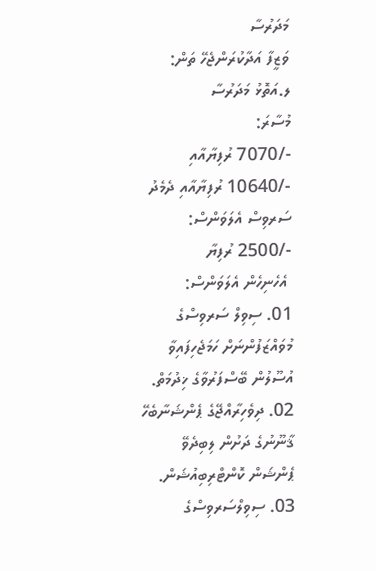މަދަރުސާ
ވަޒީފާ އަދާކުރަންޖެހޭ ތަން:
ލ.އަތޮޅު މަދަރުސާ
މުސާރަ:
-/7070 ރުފިޔާއާއި -/10640 ރުފިޔާއާއި ދެމެދު
ސަރވިސް އެލަވަންސް:
-/2500 ރުފިޔާ
 އެހެނިހެން އެލަވަންސް:
01. ސިވިލް ސަރވިސްގެ މުވައްޒަފުންނަށް ހަމަޖެހިފައިވާ އުސޫލުން ބޭސްފަރުވާގެ ޚިދުމަތް.
02. ދިވެހިރާއްޖޭގެ ޕެންޝަނާބެހޭ ޤާނޫނުގެ ދަށުން ލިބިދެވޭ ޕެންޝަން ކޮންޓްރިބިއުޝަން.
03. ސިވިލްސަރވިސްގެ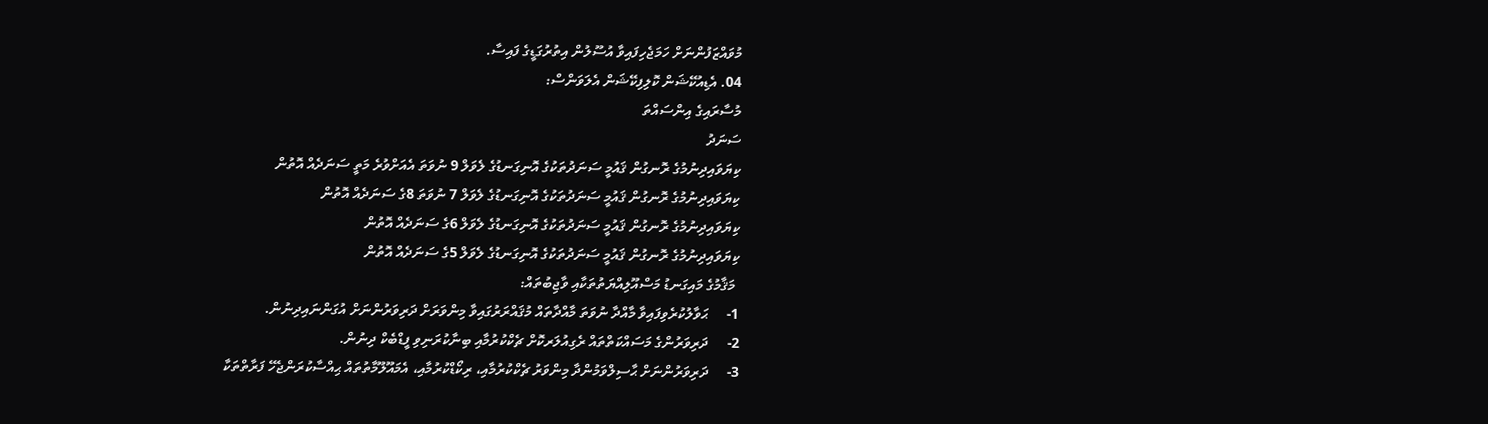މުވައްޒަފުންނަށް ހަމަޖެހިފައިވާ އުސޫލުން އިތުރުގަޑީގެ ފައިސާ.
04. އެޑިއުކޭޝަން ކޮލިފިކޭޝަން އެލަވަންސް:
މުސާރައިގެ އިންސައްތަ
ސަނަދު
ކިޔަވައިދިނުމުގެ ރޮނގުން ޤައުމީ ސަނަދުތަކުގެ އޮނިގަނޑުގެ ލެވަލް 9 ނުވަތަ އެއަށްވުރެ މަތީ ސަނަދެއް އޮތުން
ކިޔަވައިދިނުމުގެ ރޮނގުން ޤައުމީ ސަނަދުތަކުގެ އޮނިގަނޑުގެ ލެވަލް 7 ނުވަތަ 8ގެ ސަނަދެއް އޮތުން
ކިޔަވައިދިނުމުގެ ރޮނގުން ޤައުމީ ސަނަދުތަކުގެ އޮނިގަނޑުގެ ލެވަލް 6ގެ ސަނަދެއް އޮތުން
ކިޔަވައިދިނުމުގެ ރޮނގުން ޤައުމީ ސަނަދުތަކުގެ އޮނިގަނޑުގެ ލެވަލް 5ގެ ސަނަދެއް އޮތުން
 މަޤާމުގެ މައިގަނޑު މަސްއޫލިއްޔަތުތަކާއި ވާޖިބުތައް:
1-     ޙަވާލުކުރެވިފައިވާ މާއްދާ ނުވަތަ މާއްދާތައް މުޤައްރަރުގައިވާ މިންވަރަށް ދަރިވަރުންނަށް އުގަންނައިދިނުން.
2-     ދަރިވަރުންގެ މަސައްކަތްތައް ރެގިއުލަރކޮށް ޗެކްކުރުމާއި ބިނާކުރަނިވި ފީޑްބެކް ދިނުން.
3-     ދަރިވަރުންނަށް ޙާސިލްވަމުންދާ މިންވަރު ޗެކްކުރުމާއި، ރިކޯޑްކުރުމާއި، އެމައޫލޫމާތުތައް ޙިއްސާކުރަންޖެހޭ ފަރާތްތަކާ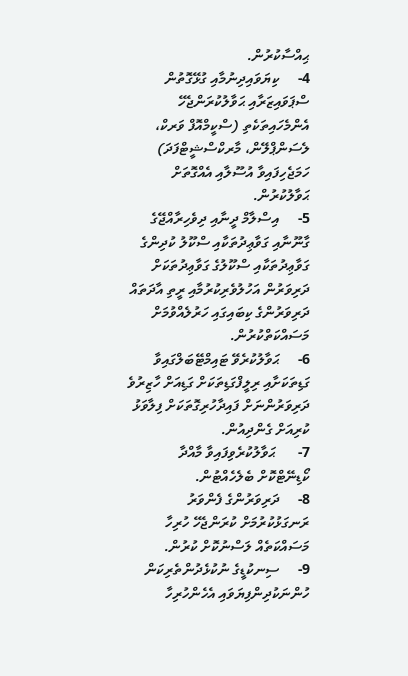ޙިއްސާކުރުން.
4-     ކިޔަވައިދިނުމާއި ގުޅޭގޮތުން ސްޕަވައިޒަރާއި ޙަވާލުކުރަންޖެހޭ އެންމެހައިތަކެތި (ސްކީމްއޮފް ވަރކް، ލެސަންޕްލޭން، މާރކްސްޝީޓްފަދަ) ހަމަޖެހިފައިވާ އުސޫލާއި އެއްގޮތަށް ޙަވާލުކުރުން.
5-     އިސްލާމް ދީނާއި ދިވެހިރާއްޖޭގެ ގާނޫނާއި ގަވާޢިދުތަކާއި ސްކޫލު ކުދިންގެ ގަވާޢިދުތަކާއި ސްކޫލުގެ ގަވާޢިދުތަކަށް ދަރިވަރުން އަހުލުވެރިކުރުމާއި ރީތި އާދަތައް ދަރިވަރުންގެ ކިބައިގައި ހަރުލެއްވުމަށް މަސައްކަތްކުރުން.
6-     ޙަވާލުކުރެވޭ ޓައިމްޓޭބަލްގައިވާ ގަޑިތަކަށާއި ރިލީފްގަޑިތަކަށް ގަޑިއަށް ހާޒިރުވެ ދަރިވަރުންނަށް ފައިދާހުރިގޮތަކަށް ފިލާވަޅު ކުރިއަށް ގެންދިއުން.
7-      ޙަވާލުކުރެވިފައިވާ މާއްދާ ކޯޑިނޭޓްކޮށް ބެލެހެއްޓުން.
8-     ދަރިވަރުންގެ ފެންވަރު ރަނގަޅުކުރުމަށް ކުރަންޖެހޭ ހުރިހާ މަސައްކަތެއް ލަސްނުކޮށް ކުރުން.
9-     ސިނކުޑީގެ ނުކުޅެދުންތެރިކަން ހުންނަކުދިންފިޔަވައި އެހެންހުރިހާ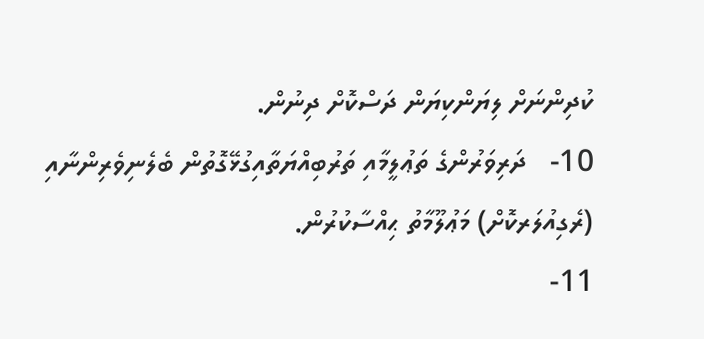ކުދިންނަށް ލިޔަންކިޔަން ދަސްކޮށް ދިނުން.
10-   ދަރިވަރުންގެ ތަޢުލީމާއި ތަރުބިއްޔަތާއިގުޅޭގޮތުން ބެލެނިވެރިންނާއި (ރެގިއުލަރކޮށް) މަޢުލޫމާތު ޙިއްސާކުރުން.
11-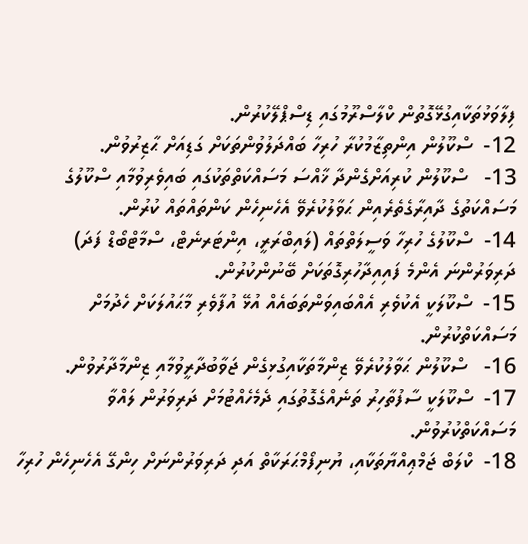ފިލާވަޅުތަކާއިގުޅޭގޮތުން ކްލާސްރޫމުގައި ޑިސްޕްލޭކުރުން.
12-  ސްކޫލުން އިންތިޒާމުކުރާ ހުރިހާ ބައްދަލުވުންތަކަށް ގަޑިއަށް ޙާޒިރުވުން.
13-   ސްކޫލުން ކުރިއަށްގެންދާ ޚާއްސަ މަސައްކަތްތަކުގައި ބައިވެރިވުމާއި ސްކޫލުގެ މަސައްކަތުގެ ދާއިރާގެތެރެއިން ޙަވާލުކުރެވޭ އެހެނިހެން ކަންތައްތައް ކުރުން.
14-  ސްކޫލުގެ ހުރިހާ ވަސީލަތްތައް (ލައިބްރަރީ، އިންޓަރނެޓް، ސްމާޓްބޯޑް ފަދަ) ދަރިވަރުންނަ އެންމެ ފައިއިދާހުރިގޮތަކަށް ބޭނުންކުރުން.
15-  ސްކޫލަކީ އެކުވެރި އެއްބައިވަންތަބައެއް އުޅޭ އުފާވެރި މާޙައުލަކަށް ހެދުމަށް މަސައްކަތްކުރުން.
16-   ސްކޫލުން ޙަވާލުކުރެވޭ ޒިންމާތަކާއިގުޅިގެން ޖަވާބުދާރީވުމާއި ޒިންމާދާރުވުން.
17-  ސްކޫލަކީ ސާފުތާހިރު ތަނެއްގެގޮތުގައި ދެމެހެއްޓުމަށް ދަރިވަރުން ލައްވާ މަސައްކަތްކުރުވުން.
18-  ކްލަބް ޖަމްޢިއްޔާތަކާއި، ޔުނިފޯމްޙަރަކާތް އަދި ދަރިވަރުންނަށް ހިންގޭ އެހެނިހެން ހުރިހާ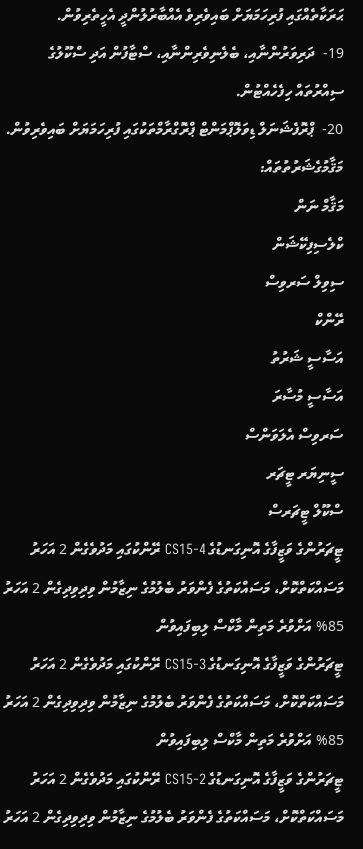ޙަރަކާތެއްގައި ފުރިހަމަޔަށް ބައިވެރިވެ އެއްބާރުލުންދީ އެހީތެރިވުން.
19-  ދަރިވަރުންނާއި، ބެލެނިވެރިންނާއި، ސްޓާފުން އަދި ސްކޫލުގެ ސިއްރުތައް ހިފެހެއްޓުން.
20-  ޕްރޮފެޝަނަލް ޑިވަލޮޕްމަންޓް ޕްރޮގްރާމްތަކުގައި ފުރިހަމަޔަށް ބައިވެރިވުން.
މަޤާމުގެޝަރުތުތައް:
މަޤާމް ނަން
ކްލެސިފިކޭޝަން
ސިވިލް ސަރވިސް
ރޭންކް
އަސާސީ ޝަރުތު
އަސާސީ މުސާރަ
ސަރވިސް އެލަވަންސް
ސީނިޔަރ ޓީޗަރ
ސްކޫލް ޓީޗަރސް
ޓީޗަރުންގެ ވަޒީފާގެ އޮނިގަނޑުގެ CS15-4 ރޭންކުގައި މަދުވެގެން 2 އަހަރު މަސައްކަތްކޮށް، މަސައްކަތުގެ ފެންވަރު ބެލުމުގެ ނިޒާމުން ވިދިވިދިގެން 2 އަހަރު 85% އަށްވުރެ މަތިން މާކްސް ލިބިފައިވުން
ޓީޗަރުންގެ ވަޒީފާގެ އޮނިގަނޑުގެ CS15-3 ރޭންކުގައި މަދުވެގެން 2 އަހަރު މަސައްކަތްކޮށް، މަސައްކަތުގެ ފެންވަރު ބެލުމުގެ ނިޒާމުން ވިދިވިދިގެން 2 އަހަރު 85% އަށްވުރެ މަތިން މާކްސް ލިބިފައިވުން
ޓީޗަރުންގެ ވަޒީފާގެ އޮނިގަނޑުގެ CS15-2 ރޭންކުގައި މަދުވެގެން 2 އަހަރު މަސައްކަތްކޮށް، މަސައްކަތުގެ ފެންވަރު ބެލުމުގެ ނިޒާމުން ވިދިވިދިގެން 2 އަހަރު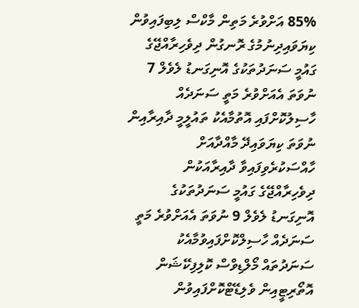85% އަށްވުރެ މަތިން މާކްސް ލިބިފައިވުން
ކިޔަވައިދިނުމުގެ ރޮނގުން ދިވެހިރާއްޖޭގެ ގައުމީ ސަނަދުތަކުގެ އޮނިގަނޑު ލެވެލް 7 ނުވަތަ އެއަށްވުރެ މަތީ ސަނަދެއް ހާސިލުކޮށްފައި އޮތުމާއެކު ތައުލީމީ ދާއިރާއިން ނުވަތަ ކިޔަވައިދޭ މާއްދާއަށް  ހާއްސަކުރެވިފައިވާ ދާއިރާއަކުން ދިވެހިރާއްޖޭގެ ގައުމީ ސަނަދުތަކުގެ އޮނިގަނޑު ލެވެލް 9 ނުވަތަ އެއަށްވުރެ މަތީ ސަނަދެއް ހާސިލްކޮށްފައިވުމާއެކު ސަނަދުތައް މޯލްޑިވްސް ކޮލިފިކޭޝަން އޮތޯރިޓީއިން ވެލިޑޭޓްކޮށްފައިވުން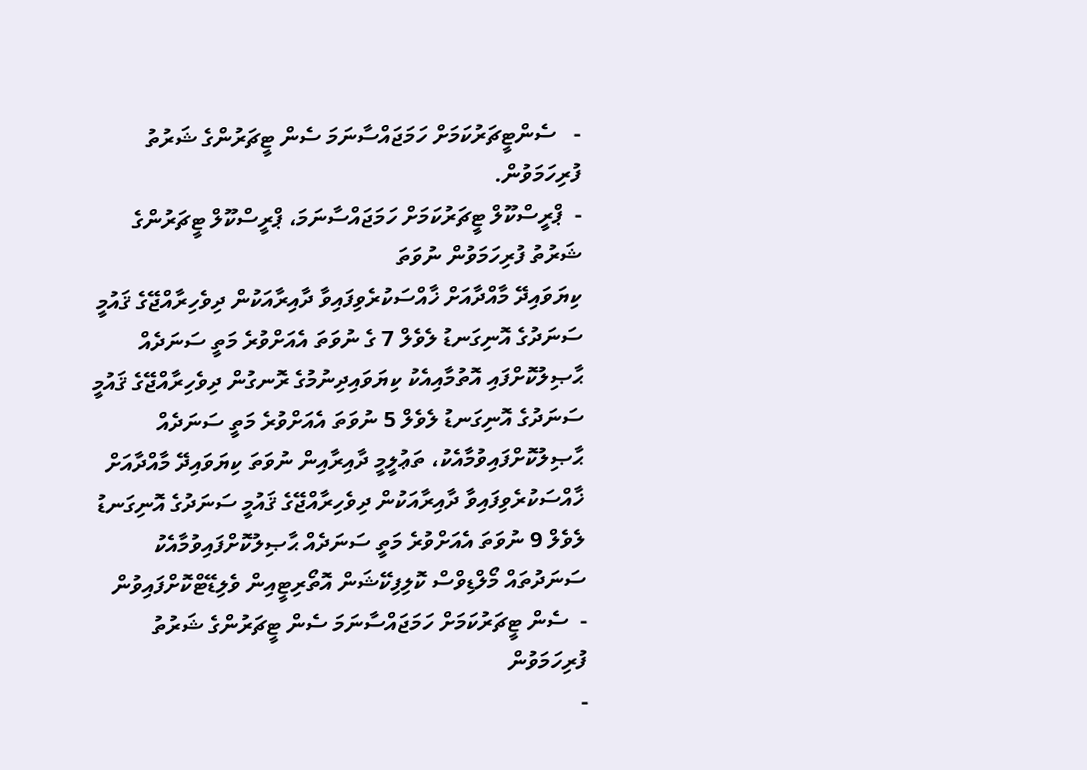-   ސެންޓީޗަރުކަމަށް ހަމަޖައްސާނަމަ ސެން ޓީޗަރުންގެ ޝަރުތު ފުރިހަމަވުން.
-  ޕްރީސްކޫލް ޓީޗަރުކަމަށް ހަމަޖައްސާނަމަ، ޕްރީސްކޫލް ޓީޗަރުންގެ ޝަރުތު ފުރިހަމަވުން ނުވަތަ
ކިޔަވައިދޭ މާއްދާއަށް ޚާއްސަކުރެވިފައިވާ ދާއިރާއަކުން ދިވެހިރާއްޖޭގެ ޤައުމީ ސަނަދުގެ އޮނިގަނޑު ލެވެލް 7 ގެ ނުވަތަ އެއަށްވުރެ މަތީ ސަނަދެއް ޙާޞިލުކޮށްފައި އޮތުމާއިއެކު ކިޔަވައިދިނުމުގެ ރޮނގުން ދިވެހިރާއްޖޭގެ ޤައުމީ ސަނަދުގެ އޮނިގަނޑު ލެވެލް 5 ނުވަތަ އެއަށްވުރެ މަތީ ސަނަދެއް ޙާޞިލުކޮށްފައިވުމާއެކު، ތަޢުލީމީ ދާއިރާއިން ނުވަތަ ކިޔަވައިދޭ މާއްދާއަށް ޚާއްސަކުރެވިފައިވާ ދާއިރާއަކުން ދިވެހިރާއްޖޭގެ ޤައުމީ ސަނަދުގެ އޮނިގަނޑު ލެވެލް 9 ނުވަތަ އެއަށްވުރެ މަތީ ސަނަދެއް ޙާޞިލުކޮށްފައިވުމާއެކު ސަނަދުތައް މޯލްޑިވްސް ކޮލިފިކޭޝަން އޮތޯރިޓީއިން ވެލިޑޭޓްކޮށްފައިވުން
-  ސެން ޓީޗަރުކަމަށް ހަމަޖައްސާނަމަ ސެން ޓީޗަރުންގެ ޝަރުތު ފުރިހަމަވުން
-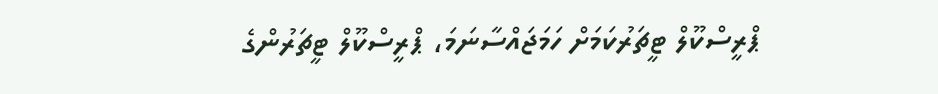ޕްރީސްކޫލް ޓީޗަރުކަމަށް ހަމަޖައްސާނަމަ، ޕްރީސްކޫލް ޓީޗަރުންގެ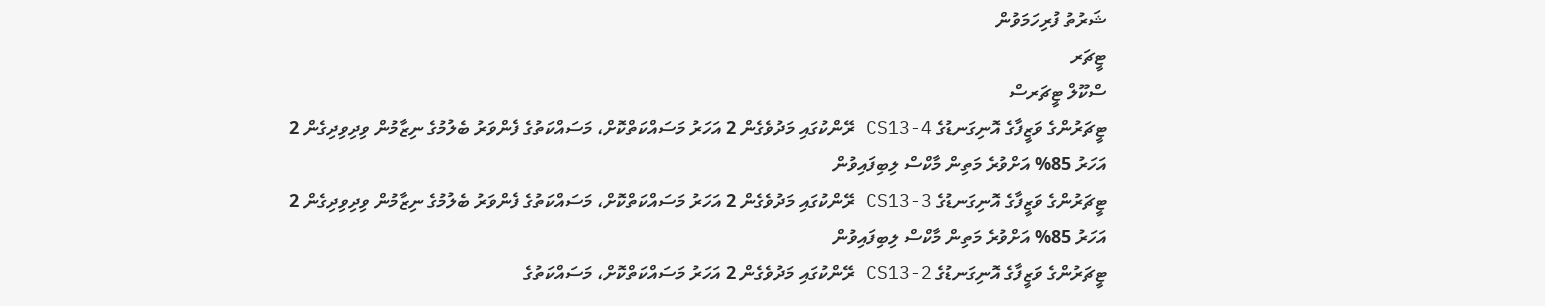ޝަރުތު ފުރިހަމަވުން
ޓީޗަރ
ސްކޫލް ޓީޗަރސް
ޓީޗަރުންގެ ވަޒީފާގެ އޮނިގަނޑުގެ CS13-4 ރޭންކުގައި މަދުވެގެން 2 އަހަރު މަސައްކަތްކޮށް، މަސައްކަތުގެ ފެންވަރު ބެލުމުގެ ނިޒާމުން ވިދިވިދިގެން 2 އަހަރު 85% އަށްވުރެ މަތިން މާކްސް ލިބިފައިވުން
ޓީޗަރުންގެ ވަޒީފާގެ އޮނިގަނޑުގެ CS13-3 ރޭންކުގައި މަދުވެގެން 2 އަހަރު މަސައްކަތްކޮށް، މަސައްކަތުގެ ފެންވަރު ބެލުމުގެ ނިޒާމުން ވިދިވިދިގެން 2 އަހަރު 85% އަށްވުރެ މަތިން މާކްސް ލިބިފައިވުން
ޓީޗަރުންގެ ވަޒީފާގެ އޮނިގަނޑުގެ CS13-2 ރޭންކުގައި މަދުވެގެން 2 އަހަރު މަސައްކަތްކޮށް، މަސައްކަތުގެ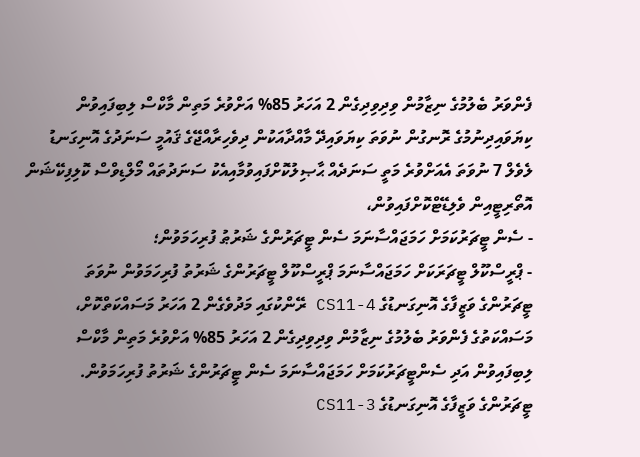ފެންވަރު ބެލުމުގެ ނިޒާމުން ވިދިވިދިގެން 2 އަހަރު 85% އަށްވުރެ މަތިން މާކްސް ލިބިފައިވުން
ކިޔަވައިދިނުމުގެ ރޮނގުން ނުވަތަ ކިޔަވައިދޭ މާއްދާއަކުން ދިވެހިރާއްޖޭގެ ޤައުމީ ސަނަދުގެ އޮނިގަނޑު ލެވެލް 7 ނުވަތަ އެއަށްވުރެ މަތީ ސަނަދެއް ޙާޞިލުކޮށްފައިވުމާއިއެކު ސަނަދުތައް މޯލްޑިވްސް ކޮލިފިކޭޝަން އޮތޯރިޓީއިން ވެލިޑޭޓްކޮށްފައިވުން،
- ސެން ޓީޗަރުކަމަށް ހަމަޖައްސާނަމަ ސެން ޓީޗަރުންގެ ޝަރުޠު ފުރިހަމަވުން؛
- ޕްރީސްކޫލް ޓީޗަރަކަށް ހަމަޖައްސާނަމަ ޕްރީސްކޫލް ޓީޗަރުންގެ ޝަރުތު ފުރިހަމަވުން ނުވަތަ
ޓީޗަރުންގެ ވަޒީފާގެ އޮނިގަނޑުގެ CS11-4 ރޭންކުގައި މަދުވެގެން 2 އަހަރު މަސައްކަތްކޮށް، މަސައްކަތުގެ ފެންވަރު ބެލުމުގެ ނިޒާމުން ވިދިވިދިގެން 2 އަހަރު 85% އަށްވުރެ މަތިން މާކްސް ލިބިފައިވުން އަދި ސެންޓީޗަރުކަމަށް ހަމަޖައްސާނަމަ ސެން ޓީޗަރުންގެ ޝަރުތު ފުރިހަމަވުން.
ޓީޗަރުންގެ ވަޒީފާގެ އޮނިގަނޑުގެ CS11-3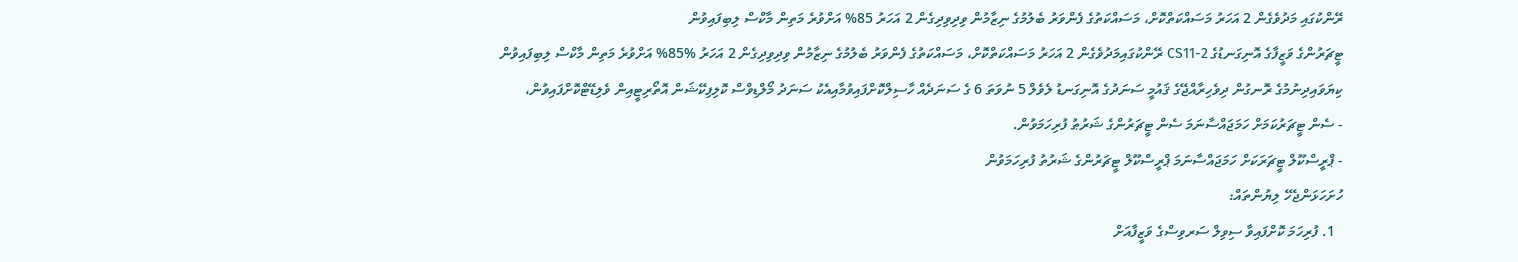ރޭންކުގައި މަދުވެގެން 2 އަހަރު މަސައްކަތްކޮށް، މަސައްކަތުގެ ފެންވަރު ބެލުމުގެ ނިޒާމުން ވިދިވިދިގެން 2 އަހަރު 85% އަށްވުރެ މަތިން މާކްސް ލިބިފައިވުން
ޓީޗަރުންގެ ވަޒީފާގެ އޮނިގަނޑުގެ CS11-2 ރޭންކުގައިމަދުވެގެން 2 އަހަރު މަސައްކަތްކޮށް، މަސައްކަތުގެ ފެންވަރު ބެލުމުގެ ނިޒާމުން ވިދިވިދިގެން 2 އަހަރު %85% އަށްވުރެ މަތިން މާކްސް ލިބިފައިވުން
ކިޔަވައިދިނުމުގެ ރޮނގުން ދިވެހިރާއްޖޭގެ ޤައުމީ ސަނަދުގެ އޮނިގަނޑު ލެވެލް 5 ނުވަތަ 6 ގެ ސަނަދެއް ހާސިލްކޮށްފައިވުމާއިއެކު ސަނަދު މޯލްޑިވްސް ކޮލިފިކޭޝަން އޮތޯރިޓީއިން ވެލިޑޭޓްކޮށްފައިވުން،
- ސެން ޓީޗަރުކަމަށް ހަމަޖައްސާނަމަ ސެން ޓީޗަރުންގެ ޝަރުޠު ފުރިހަމަވުން.
- ޕްރީސްކޫލް ޓީޗަރަކަށް ހަމަޖައްސާނަމަ ޕްރީސްކޫލް ޓީޗަރުންގެ ޝަރުތު ފުރިހަމަވުން
ހުށަހަޅަންޖެހޭ ލިޔުންތައް:
  1. ފުރިހަމަ ކޮށްފައިވާ ސިވިލް ސަރވިސްގެ ވަޒީފާއަށް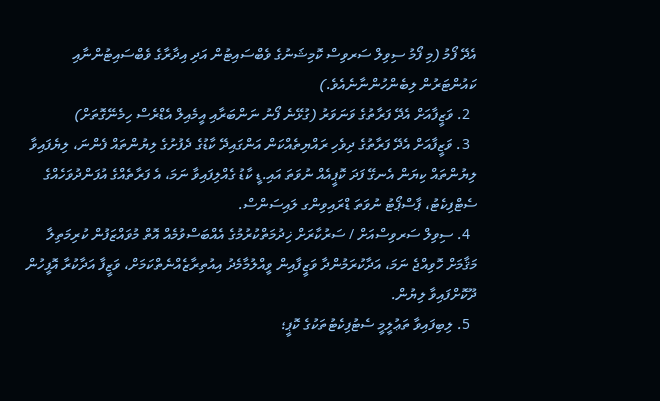އެދޭ ފޯމު (މި ފޯމު ސިވިލް ސަރވިސް ކޮމިޝަނުގެ ވެބްސައިޓުން އަދި އިދާރާގެ ވެބްސައިޓުންނާއި ކައުންޓަރުން ލިބެންހުންނާނެއެވެ.)
  2. ވަޒީފާއަށް އެދޭ ފަރާތުގެ ވަނަވަރު (ގުޅޭނެ ފޯނު ނަންބަރާއި އީމެއިލް އެޑްރެސް ހިމެނޭގޮތަށް)
  3. ވަޒީފާއަށް އެދޭ ފަރާތުގެ ދިވެހި ރައްޔިތެއްކަން އަންގައިދޭ ކާޑުގެ ދެފުށުގެ ލިޔުންތައް ފެންނަ، ލިޔެފައިވާ ލިޔުންތައް ކިޔަން އެނގޭ ފަދަ ކޮޕީއެއް ނުވަތަ އައި.ޑީ ކާޑު ގެއްލިފައިވާ ނަމަ، އެ ފަރާތެއްގެ އުފަންދުވަހެއްގެ ސެޓްފިކެޓު، ޕާސްޕޯޓު ނުވަތަ ޑްރައިވިންގ ލައިސަންސް.
  4. ސިވިލް ސަރވިސްއަށް / ސަރުކާރަށް ޚިދުމަތްކުރުމުގެ އެއްބަސްވުމެއް އޮތް މުވައްޒަފުން ކުރިމަތިލާ މަޤާމަށް ހޮވިއްޖެ ނަމަ، އަދާކުރަމުންދާ ވަޒީފާއިން ވީއްލުމާމެދު އިއުތިރާޒެއްނެތްކަމަށް، ވަޒީފާ އަދާކުރާ އޮފީހުން ދޫކޮށްފައިވާ ލިޔުން.
  5. ލިބިފައިވާ ތަޢުލީމީ ސެޓުފިކެޓުތަކުގެ ކޮޕީ؛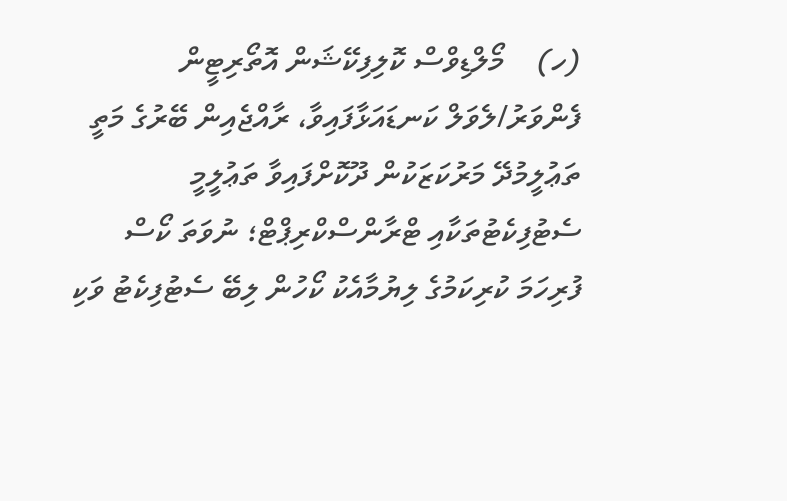(ހ)    މޯލްޑިވްސް ކޮލިފިކޭޝަން އޮތޯރިޓީން ފެންވަރު/ލެވަލް ކަނޑައަޅާފައިވާ، ރާއްޖެއިން ބޭރުގެ މަތީ ތަޢުލީމުދޭ މަރުކަޒަކުން ދޫކޮށްފައިވާ ތަޢުލީމީ ސެޓުފިކެޓުތަކާއި ޓްރާންސްކްރިޕްޓް؛ ނުވަތަ ކޯސް ފުރިހަމަ ކުރިކަމުގެ ލިޔުމާއެކު ކޯހުން ލިބޭ ސެޓުފިކެޓު ވަކި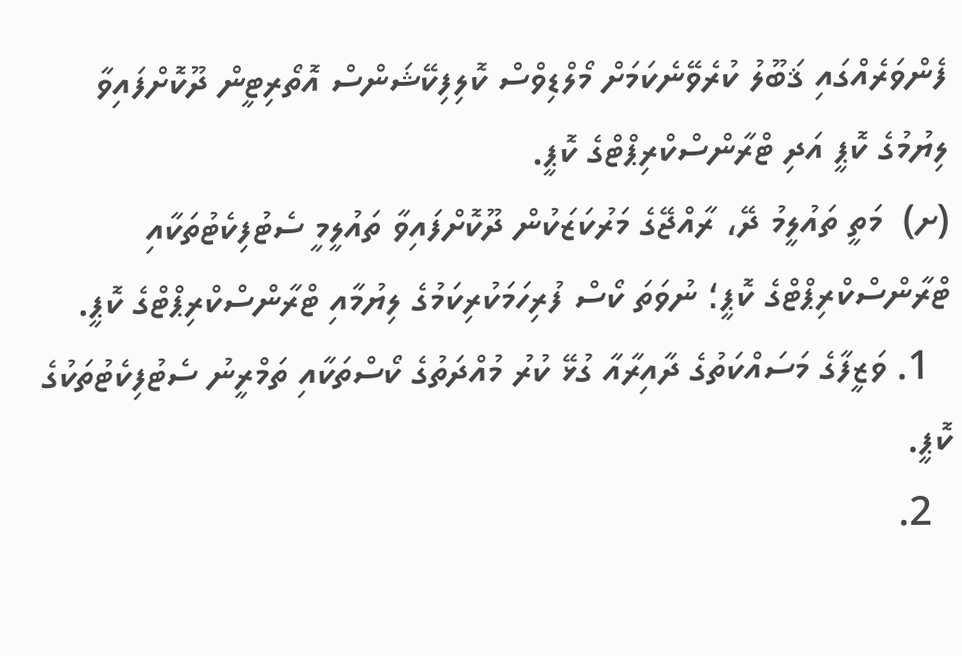ފެންވަރެއްގައި ޤަބޫލު ކުރެވޭނެކަމަށް މޯލްޑިވްސް ކޮލިފިކޭޝަންސް އޮތޯރިޓީން ދޫކޮށްފައިވާ ލިޔުމުގެ ކޮޕީ އަދި ޓްރާންސްކްރިޕްޓްގެ ކޮޕީ.
(ށ)  މަތީ ތައުލީމު ދޭ، ރާއްޖޭގެ މަރުކަޒަކުން ދޫކޮށްފައިވާ ތައުލީމީ ސެޓުފިކެޓުތަކާއި ޓްރާންސްކްރިޕްޓްގެ ކޮޕީ؛ ނުވަތަ ކޯސް ފުރިހަމަކުރިކަމުގެ ލިޔުމާއި ޓްރާންސްކްރިޕްޓްގެ ކޮޕީ.
  1. ވަޒީފާގެ މަސައްކަތުގެ ދާއިރާއާ ގުޅޭ ކުރު މުއްދަތުގެ ކޯސްތަކާއި ތަމްރީނު ސެޓުފިކެޓުތަކުގެ ކޮޕީ.
  2.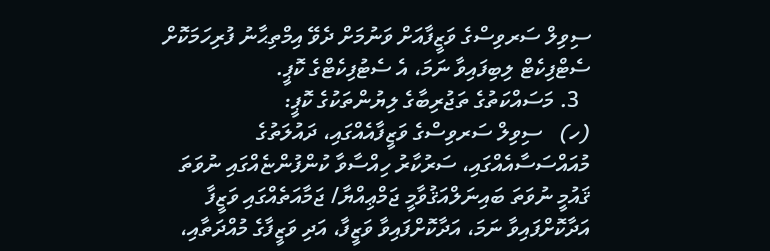ސިވިލް ސަރވިސްގެ ވަޒީފާއަށް ވަނުމަށް ދެވޭ އިމްތިޙާނު ފުރިހަމަކޮށް ސެޓްފިކެޓް ލިބިފައިވާ ނަމަ، އެ ސެޓުފިކެޓްގެ ކޮޕީ.
  3. މަސައްކަތުގެ ތަޖުރިބާގެ ލިޔުންތަކުގެ ކޮޕީ:
(ހ)   ސިވިލް ސަރވިސްގެ ވަޒީފާއެއްގައި، ދައުލަތުގެ މުއައްސަސާއެއްގައި، ސަރުކާރު ހިއްސާވާ ކުންފުންޏެއްގައި ނުވަތަ ޤައުމީ ނުވަތަ ބައިނަލްއަޤުވާމީ ޖަމްޢިއްޔާ/ ޖަމާއަތެއްގައި ވަޒީފާ އަދާކޮށްފައިވާ ނަމަ، އަދާކޮށްފައިވާ ވަޒީފާ، އަދި ވަޒީފާގެ މުއްދަތާއި،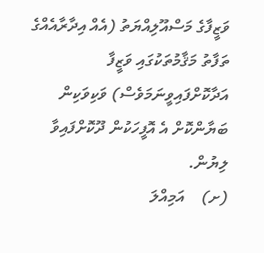ވަޒީފާގެ މަސްއޫލިއްޔަތު (އެއް އިދާރާއެއްގެ ތަފާތު މަޤާމުތަކުގައި ވަޒީފާ އަދާކޮށްފައިވީނަމަވެސް) ވަކިވަކިން ބަޔާންކޮށް އެ އޮފީހަކުން ދޫކޮށްފައިވާ ލިޔުން.
(ށ)    އަމިއްލަ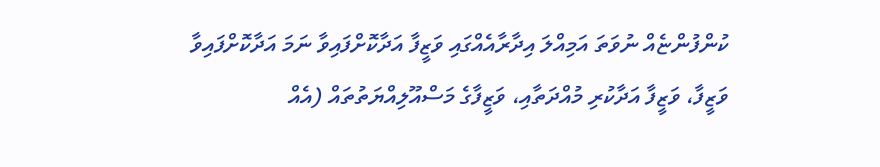ކުންފުންޏެއް ނުވަތަ އަމިއްލަ އިދާރާއެއްގައި ވަޒީފާ އަދާކޮށްފައިވާ ނަމަ އަދާކޮށްފައިވާ ވަޒީފާ، ވަޒީފާ އަދާކުރި މުއްދަތާއި، ވަޒީފާގެ މަސްއޫލިއްޔަތުތައް (އެއް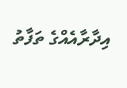އިދާރާއެއްގެ ތަފާތު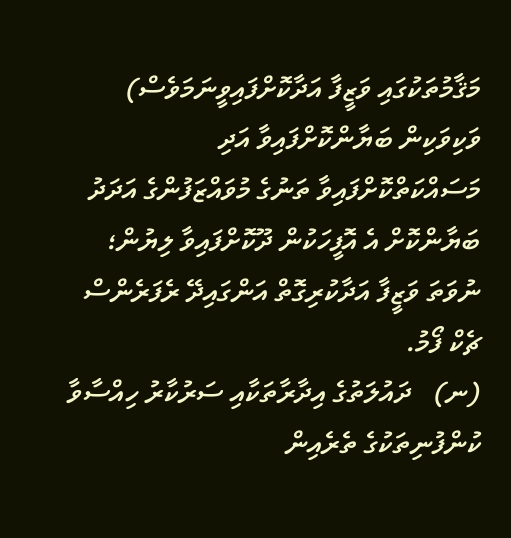މަޤާމުތަކުގައި ވަޒީފާ އަދާކޮށްފައިވީނަމަވެސް) ވަކިވަކިން ބަޔާންކޮށްފައިވާ އަދި މަސައްކަތްކޮށްފައިވާ ތަނުގެ މުވައްޒަފުންގެ އަދަދު ބަޔާންކޮށް އެ އޮފީހަކުން ދޫކޮށްފައިވާ ލިޔުން؛ ނުވަތަ ވަޒީފާ އަދާކުރިގޮތް އަންގައިދޭ ރެފަރެންސް ޗެކް ފޯމު.
(ނ)   ދައުލަތުގެ އިދާރާތަކާއި ސަރުކާރު ހިއްސާވާ ކުންފުނިތަކުގެ ތެރެއިން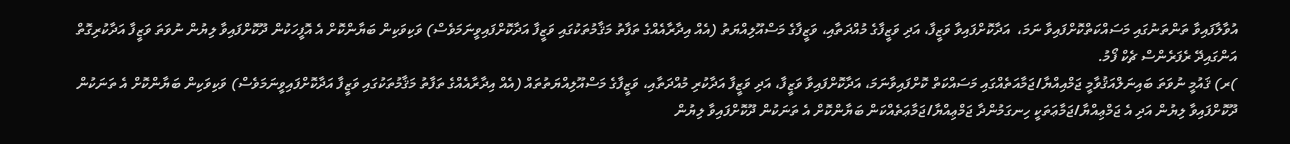އުވާލާފައިވާ ތަންތަނުގައި މަސައްކަތްކޮށްފައިވާ ނަމަ،  އަދާކޮށްފައިވާ ވަޒީފާ، އަދި ވަޒީފާގެ މުއްދަތާއި، ވަޒީފާގެ މަސްއޫލިއްޔަތު (އެއް އިދާރާއެއްގެ ތަފާތު މަޤާމުތަކުގައި ވަޒީފާ އަދާކޮށްފައިވީނަމަވެސް) ވަކިވަކިން ބަޔާންކޮށް އެ އޮފީހަކުން ދޫކޮށްފައިވާ ލިޔުން ނުވަތަ ވަޒީފާ އަދާކުރިގޮތް އަންގައިދޭ ރެފަރެންސް ޗެކް ފޯމު.
)ރ) ޤައުމީ ނުވަތަ ބައިނަލްއަޤުވާމީ ޖަމްއިއްޔާ/ޖަމާއަތެއްގައި މަސައްކަތް ކޮށްފައިވާނަމަ، އަދާކޮށްފައިވާ ވަޒީފާ، އަދި ވަޒީފާ އަދާކުރި މުއްދަތާއި، ވަޒީފާގެ މަސްއޫލިއްޔަތުތައް (އެއް އިދާރާއެއްގެ ތަފާތު މަޤާމުތަކުގައި ވަޒީފާ އަދާކޮށްފައިވީނަމަވެސް) ވަކިވަކިން ބަޔާންކޮށް އެ ތަނަކުން ދޫކޮށްފައިވާ ލިޔުން އަދި އެ ޖަމްޢިއްޔާ/ޖަމާޢަތަކީ ހިނގަމުންދާ ޖަމްޢިއްޔާ/ޖަމާޢަތެއްކަން ބަޔާންކޮށް އެ ތަނަކުން ދޫކޮށްފައިވާ ލިޔުން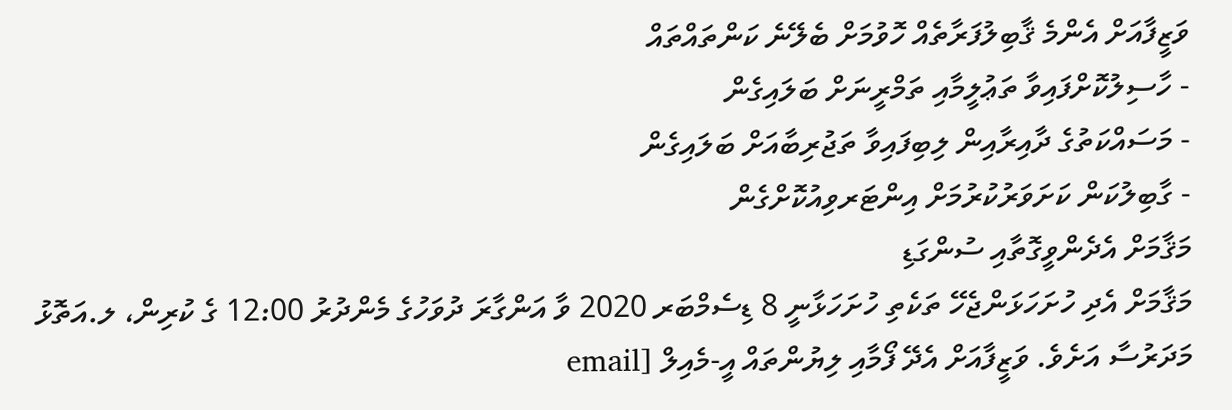ވަޒީފާއަށް އެންމެ ޤާބިލުފަރާތެއް ހޮވުމަށް ބެލޭނެ ކަންތައްތައް
- ހާސިލުކޮށްފައިވާ ތަޢުލީމާއި ތަމްރީނަށް ބަލައިގެން
- މަސައްކަތުގެ ދާއިރާއިން ލިބިފައިވާ ތަޖުރިބާއަށް ބަލައިގެން
- ގާބިލުކަން ކަށަވަރުކުރުމަށް އިންޓަރވިއުކޮށްގެން
މަޤާމަށް އެދެންވީގޮތާއި ސުންގަޑި
މަޤާމަށް އެދި ހުށަހަޅަންޖެހޭ ތަކެތި ހުށަހަޅާނީ 8 ޑިސެމްބަރ 2020 ވާ އަންގާރަ ދުވަހުގެ މެންދުރު 12:00 ގެ ކުރިން، ލ.އަތޮޅު މަދަރުސާ އަށެވެ. ވަޒީފާއަށް އެދޭ ފޯމާއި ލިޔުންތައް އީ-މެއިލް [email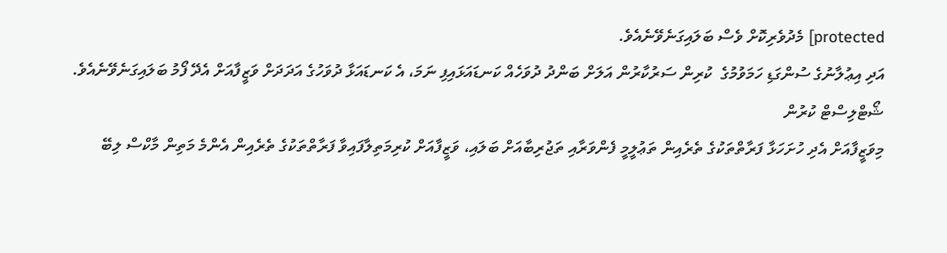protected] މެދުވެރިކޮށް ވެސް ބަލައިގަނެވޭނެއެވެ.
އަދި އިޢުލާނުގެ ސުންގަޑި ހަމަވުމުގެ  ކުރިން ސަރުކާރުން އަލަށް ބަންދު ދުވަހެއް ކަނޑައަޅައިފި ނަމަ، އެ ކަނޑައަޅާ ދުވަހުގެ އަދަދަށް ވަޒީފާއަށް އެދޭ ފޯމު ބަލައިގަނެވޭނެއެވެ.
ޝޯޓްލިސްޓް ކުރުން
މިވަޒީފާއަށް އެދި ހުށަހަޅާ ފަރާތްތަކުގެ ތެރެއިން ތަޢުލީމީ ފެންވަރާއި ތަޖުރިބާއަށް ބަލައި، ވަޒީފާއަށް ކުރިމަތިލާފައިވާ ފަރާތްތަކުގެ ތެރެއިން އެންމެ މަތިން މާކްސް ލިބޭ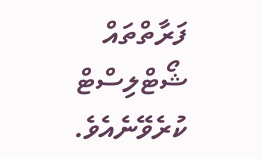ފަރާތްތައް ޝޯޓްލިސްޓް ކުރެވޭނެއެވެ.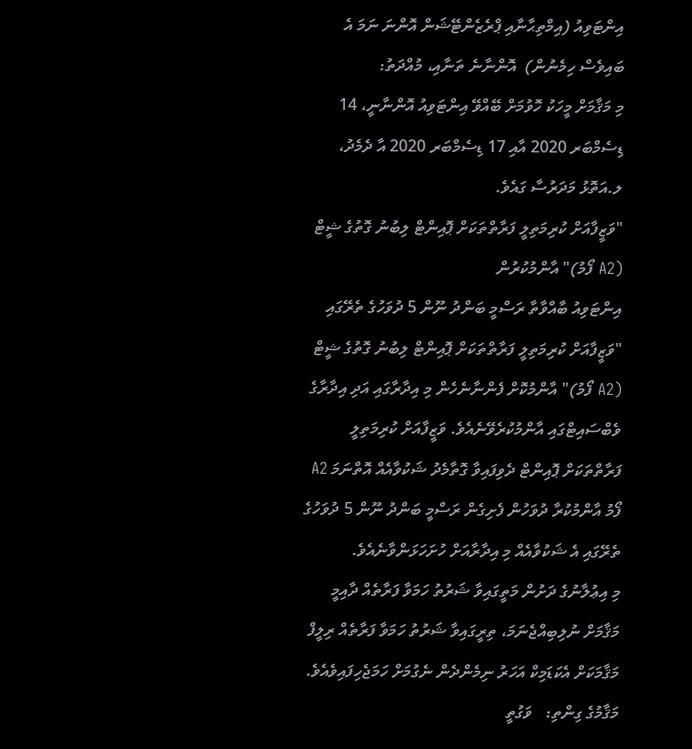އިންޓަވިއު (އިމްތިޙާނާއި ޕްރެޒެންޓޭޝަން އޮންނަ ނަމަ އެ ބައިވެސް ހިމެނުން)  އޮންނާނެ ތަނާއި، މުއްދަތު:
މި މަޤާމަށް މީހަކު ހޮވުމަށް ބޭއްވޭ އިންޓަވިއު އޮންނާނީ، 14 ޑިސެމްބަރ 2020 އާއި 17 ޑިސެމްބަރ 2020 އާ ދެމެދު، ލ.އަތޮޅު މަދަރުސާ ގައެވެ.
"ވަޒީފާއަށް ކުރިމަތިލީ ފަރާތްތަކަށް ޕޮއިންޓް ލިބުނު ގޮތުގެ ޝީޓް (A2 ފޯމު)" އާންމުކުރުން
އިންޓަވިއު ބާއްވާތާ ރަސްމީ ބަންދު ނޫން 5 ދުވަހުގެ ތެރޭގައި "ވަޒީފާއަށް ކުރިމަތިލީ ފަރާތްތަކަށް ޕޮއިންޓް ލިބުނު ގޮތުގެ ޝީޓް (A2 ފޯމު)" އާންމުކޮށް ފެންނާނެހެން މި އިދާރާގައި އަދި އިދާރާގެ ވެބްސައިޓްގައި އާންމުކުރެވޭނެއެވެ. ވަޒީފާއަށް ކުރިމަތިލީ ފަރާތްތަކަށް ޕޮއިންޓް ދެވިފައިވާ ގޮތާމެދު ޝަކުވާއެއް އޮތްނަމަ A2 ފޯމު އާންމުކުރާ ދުވަހުން ފެށިގެން ރަސްމީ ބަންދު ނޫން 5 ދުވަހުގެ ތެރޭގައި އެ ޝަކުވާއެއް މި އިދާރާއަށް ހުށަހަޅަންވާނެއެވެ.
މި އިޢުލާނުގެ ދަށުން މަތީގައިވާ ޝަރުތު ހަމަވާ ފަރާތެއް ދާއިމީ މަޤާމަށް ނުލިބިއްޖެނަމަ، ތިރީގައިވާ ޝަރުތު ހަމަވާ ފަރާތެއް ރިލީފް މަޤާމަކަށް އެކަޑަމިކް އަހަރު ނިމެންދެން ނެގުމަށް ހަމަޖެހިފައިވެއެވެ.
މަޤާމުގެ ގިންތި:   ވަގުތީ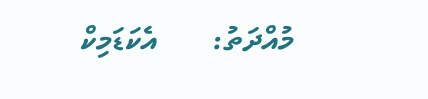މުއްދަތު:       އެކަޑަމިކް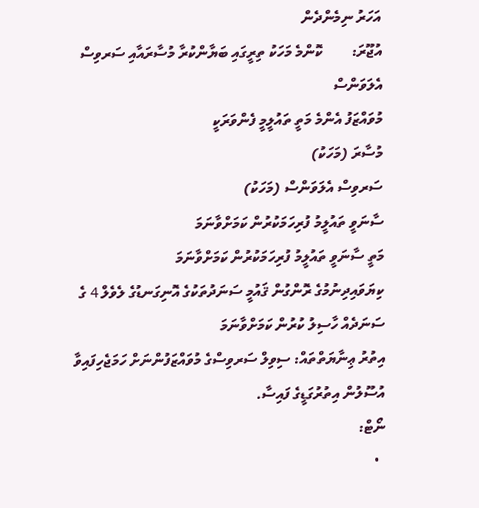އަހަރު ނިމެންދެން
އުޖޫރަ:        ކޮންމެ މަހަކު ތިރީގައި ބަޔާންކުރާ މުސާރައާއި ސަރވިސް އެލަވަންސް
މުވައްޒަފު އެންމެ މަތީ ތައުލީމީ ފެންވަރަކީ
މުސާރަ (މަހަކު)
ސަރވިސް އެލަވަންސް (މަހަކު)
ސާނަވީ ތައުލީމު ފުރިހަމަކުރުން ކަމަށްވާނަމަ
މަތީ ސާނަވީ ތައުލީމު ފުރިހަމަކުރުން ކަމަށްވާނަމަ
ކިޔަވައިދިނުމުގެ ރޮންގުން ޤައުމީ ސަނަދުތަކުގެ އޮނިގަނޑުގެ ލެވެލް 4 ގެ ސަނަދެއް ހާސިލު ކުރުން ކަމަށްވާނަމަ
އިތުރު ޢިނާޔަތްތައް: ސިވިލް ސަރވިސްގެ މުވައްޒަފުންނަށް ހަމަޖެހިފައިވާ އުސޫލުން އިތުރުގަޑީގެ ފައިސާ.
ނޯޓް:
  •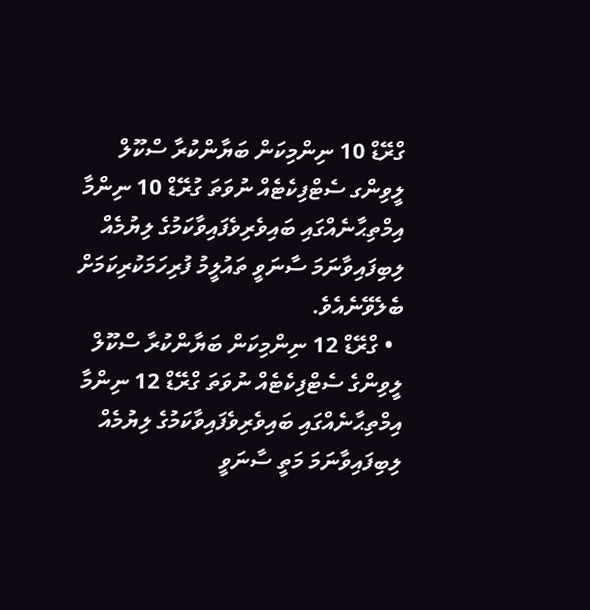ގްރޭޑް 10 ނިންމިކަން ބަޔާންކުރާ ސްކޫލް ލީވިންގ ސެޓްފިކެޓެއް ނުވަތަ ގުރޭޑް 10 ނިންމާ އިމްތިޙާނެއްގައި ބައިވެރިވެފައިވާކަމުގެ ލިޔުމެއް ލިބިފައިވާނަމަ ސާނަވީ ތައުލީމު ފުރިހަމަކުރިކަމަށް ބެލެވޭނެއެވެ.
  • ގްރޭޑް 12 ނިންމިކަން ބަޔާންކުރާ ސްކޫލް ލީވިންގެ ސެޓްފިކެޓެއް ނުވަތަ ގްރޭޑް 12 ނިންމާ އިމްތިޙާނެއްގައި ބައިވެރިވެފައިވާކަމުގެ ލިޔުމެއް ލިބިފައިވާނަމަ މަތީ ސާނަވީ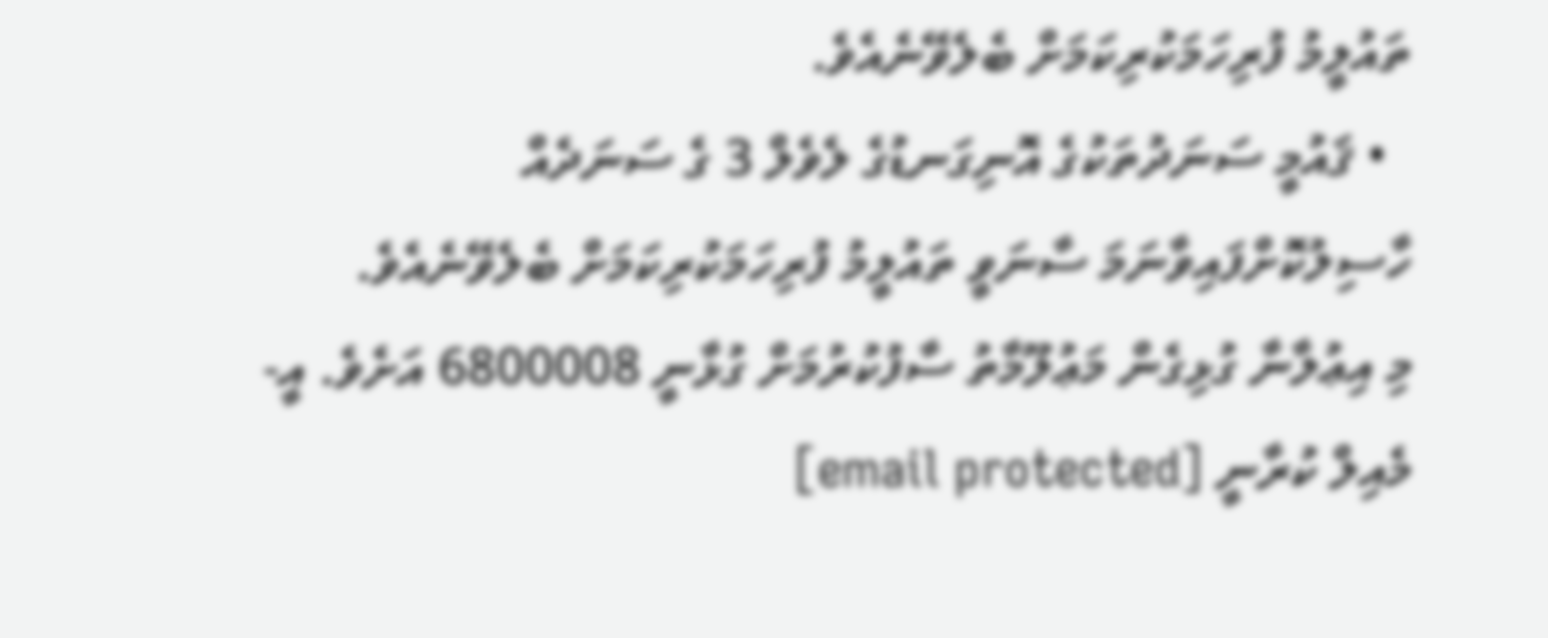ތައުލީމު ފުރިހަމަކުރިކަމަށް ބެލެވޭނެއެވެ.
  • ޤައުމީ ސަނަދުތަކުގެ އޮނިގަނޑުގެ ލެވެލް 3 ގެ ސަނަދެއް ހާސިލުކޮށްފައިވާނަމަ ސާނަވީ ތައުލީމު ފުރިހަމަކުރިކަމަށް ބެލެވޭނެއެވެ.
މި އިޢުލާނާ ގުޅިގެން މަޢުލޫމާތު ސާފުކުރުމަށް ގުޅާނީ 6800008 އަށެވެ. އީ-މެއިލް ކުރާނީ [email protected]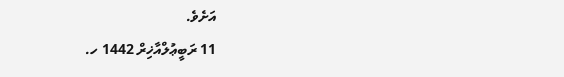އަށެވެ.
11 ރަބީޢުލްއާޚިރް 1442 ހ.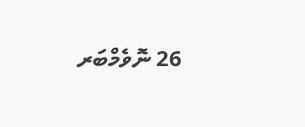26 ނޮވެމްބަރ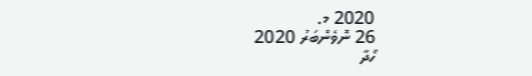2020 މ.
26 ނޮވެންބަރު 2020
ހޯދާ